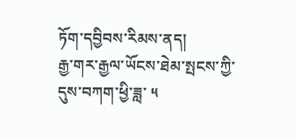ཏོག་དབྱིབས་རིམས་ནད།
རྒྱ་གར་རྒྱལ་ཡོངས་ཐེམ་སྤངས་ཀྱི་དུས་བཀག་ཕྱི་ཟླ་ ༥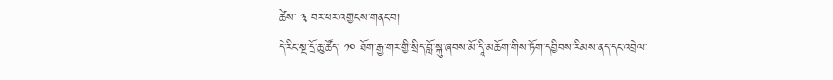ཚེས་ ༣ བར་ཕར་འགྱངས་གནང་བ།
དེ་རིང་སྔ་དྲོ་ཆུ་ཚོད་ ༡༠ ཐོག་རྒྱ་གར་གྱི་སྲིད་བློ་སྐུ་ཞབས་མོ་དཱི་མཆོག་གིས་ཏོག་དབྱིབས་རིམས་ནད་དང་འབྲེལ་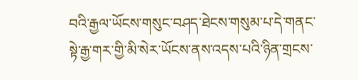བའི་རྒྱལ་ཡོངས་གསུང་བཤད་ཐེངས་གསུམ་པ་དེ་གནང་སྟེ་རྒྱ་གར་གྱི་མི་སེར་ཡོངས་ནས་འདས་པའི་ཉིན་གྲངས་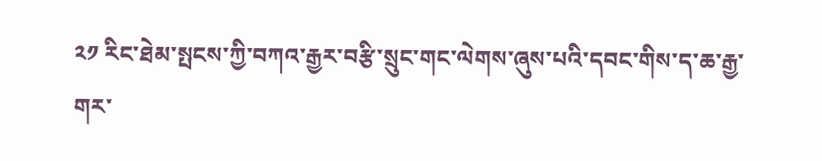༢༡ རིང་ཐེམ་སྤངས་ཀྱི་བཀའ་རྒྱར་བརྩི་སྲུང་གང་ལེགས་ཞུས་པའི་དབང་གིས་ད་ཆ་རྒྱ་གར་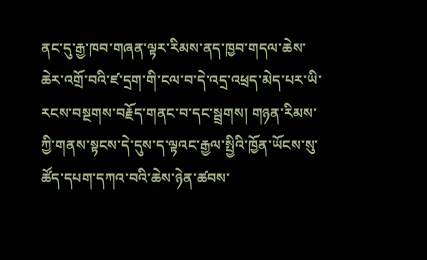ནང་དུ་རྒྱ་ཁབ་གཞན་ལྟར་རིམས་ནད་ཁྱབ་གདལ་ཆེས་ཆེར་འགྲོ་བའི་ཛ་དྲག་གི་ངལ་བ་དེ་འདྲ་འཕྲད་མེད་པར་ཡི་རངས་བསྔགས་བརྗོད་གནང་བ་དང་སྦྲགས། གཉན་རིམས་ཀྱི་གནས་སྟངས་དེ་དུས་ད་ལྟའང་རྒྱལ་སྤྱིའི་ཁྱོན་ཡོངས་སུ་ཚོད་དཔག་དཀའ་བའི་ཆེས་ཉེན་ཚབས་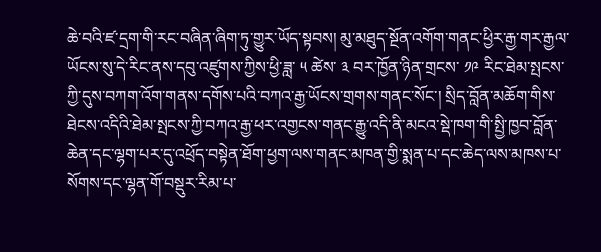ཆེ་བའི་ཛ་དྲག་གི་རང་བཞིན་ཞིག་ཏུ་གྱུར་ཡོད་སྟབས། མུ་མཐུད་སྔོན་འགོག་གནང་ཕྱིར་རྒྱ་གར་རྒྱལ་ཡོངས་སུ་དེ་རིང་ནས་དབུ་འཛུགས་ཀྱིས་ཕྱི་ཟླ་ ༥ ཚེས་ ༣ བར་ཁྱོན་ཉིན་གྲངས་ ༡༩ རིང་ཐེམ་སྤངས་ཀྱི་དུས་བཀག་འོག་གནས་དགོས་པའི་བཀའ་རྒྱ་ཡོངས་གྲགས་གནང་སོང་། སྲིད་བློན་མཆོག་གིས་ཐེངས་འདིའི་ཐེམ་སྤངས་ཀྱི་བཀའ་རྒྱ་ཕར་འགྱངས་གནང་རྒྱུ་འདི་ནི་མངའ་སྡེ་ཁག་གི་སྤྱི་ཁྱབ་བློན་ཆེན་དང་ལྷག་པར་དུ་འཕྲོད་བསྟེན་ཐོག་ཕྱག་ལས་གནང་མཁན་གྱི་སྨན་པ་དང་ཆེད་ལས་མཁས་པ་སོགས་དང་ལྷན་གོ་བསྡུར་རིམ་པ་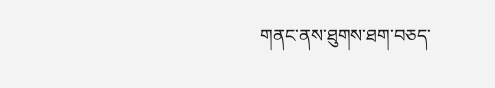གནང་ནས་ཐུགས་ཐག་བཅད་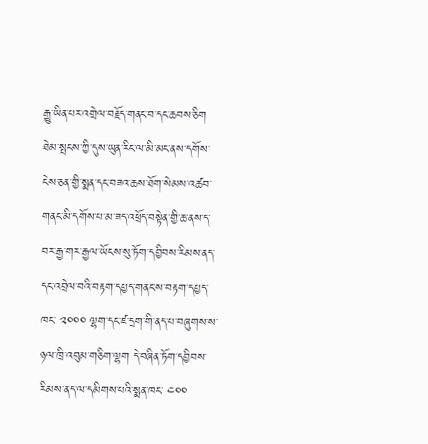རྒྱུ་ཡིན་པར་འགྲེལ་བརྗོད་གནང་བ་དང་ཆབས་ཅིག ཐེམ་སྤངས་ཀྱི་དུས་ཡུན་རིང་ལ་མི་མང་ནས་དགོས་ངེས་ཅན་གྱི་སྨན་དང་བཟའ་ཆས་ཐོག་སེམས་འཚབ་གནང་མི་དགོས་པ་མ་ཟད་འཕྲོད་བསྟེན་གྱི་ཆ་ནས་ད་བར་རྒྱ་གར་རྒྱལ་ཡོངས་སུ་ཏོག་དབྱིབས་རིམས་ནད་དང་འབྲེལ་བའི་བརྟག་དཔྱད་གནང་ས་བརྟག་དཔྱད་ཁང་ ༢༠༠༠ ལྷག་དང་ཛ་དྲག་གི་ནད་པ་བཞུགས་ས་ཉལ་ཁྲི་འབུམ་གཅིག་ལྷག དེ་བཞིན་ཏོག་དབྱིབས་རིམས་ནད་ལ་དམིགས་པའི་སྨན་ཁང་ ༤༠༠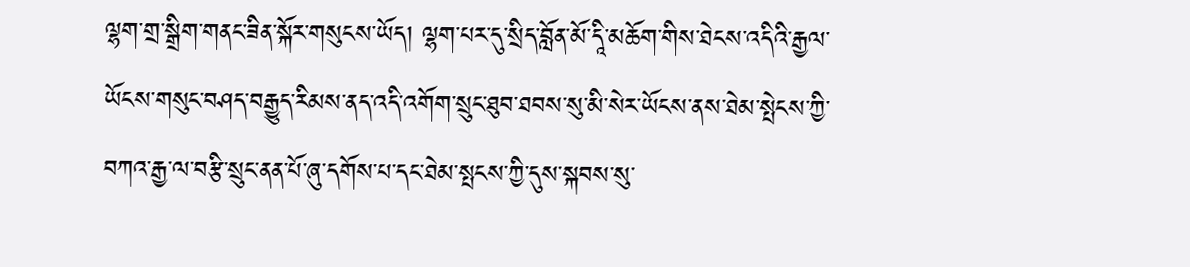ལྷག་གྲ་སྒྲིག་གནང་ཟིན་སྐོར་གསུངས་ཡོད། ལྷག་པར་དུ་སྲིད་བློན་མོ་དཱི་མཆོག་གིས་ཐེངས་འདིའི་རྒྱལ་ཡོངས་གསུང་བཤད་བརྒྱུད་རིམས་ནད་འདི་འགོག་སྲུང་ཐུབ་ཐབས་སུ་མི་སེར་ཡོངས་ནས་ཐེམ་སྤེངས་ཀྱི་བཀའ་རྒྱ་ལ་བརྩི་སྲུང་ནན་པོ་ཞུ་དགོས་པ་དང་ཐེམ་སྤངས་ཀྱི་དུས་སྐབས་སུ་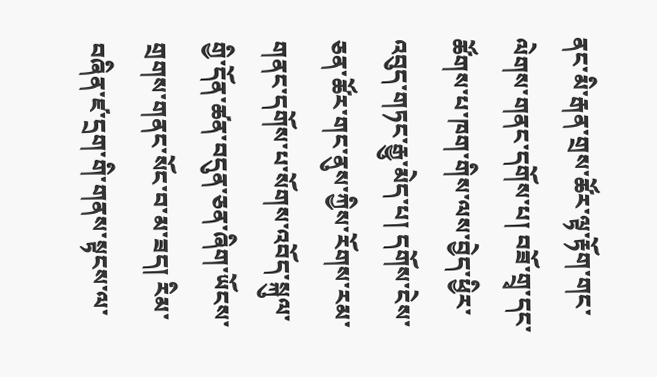ནང་མི་རྒན་གྲས་ཚོར་ལྟ་རྟོག་གང་ལེགས་གནང་དགོས་པ། བཟོ་གྲྭ་དང་ཚོགས་པ་ཁག་གིས་ལས་བྱེད་ཕྱིར་འབུད་གཏང་རྒྱུ་མེད་པ། དགོས་ངེས་ཅན་ཚོར་གང་ནུས་ཀྱིས་རོགས་རམ་གནང་དགོས་པ་སོགས་འབོད་སྐུལ་གྱི་དོན་ཚན་བདུན་ཅན་ཞིག་ཡོངས་གྲགས་གནང་སོང་བ་མ་ཟད། རིམ་བཞིན་ཛ་དྲག་གི་གནས་སྟངས་ལ་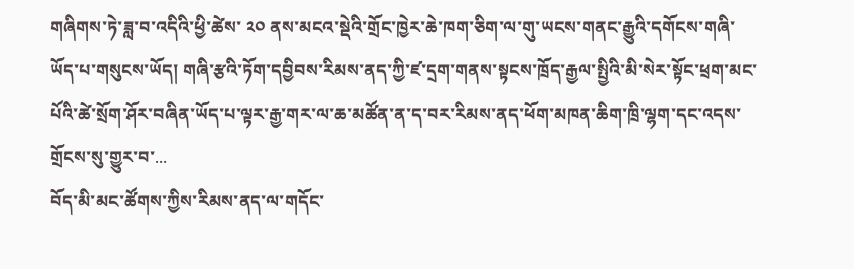གཞིགས་ཏེ་ཟླ་བ་འདིའི་ཕྱི་ཚེས་ ༢༠ ནས་མངའ་སྡེའི་གྲོང་ཁྱེར་ཆེ་ཁག་ཅིག་ལ་གུ་ཡངས་གནང་རྒྱུའི་དགོངས་གཞི་ཡོད་པ་གསུངས་ཡོད། གཞི་རྩའི་ཏོག་དབྱིབས་རིམས་ནད་ཀྱི་ཛ་དྲག་གནས་སྟངས་ཁྲོད་རྒྱལ་སྤྱིའི་མི་སེར་སྟོང་ཕྲག་མང་པོའི་ཚེ་སྲོག་ཤོར་བཞིན་ཡོད་པ་ལྟར་རྒྱ་གར་ལ་ཆ་མཚོན་ན་ད་བར་རིམས་ནད་ཕོག་མཁན་ཆིག་ཁྲི་ལྷག་དང་འདས་གྲོངས་སུ་གྱུར་བ་...
བོད་མི་མང་ཚོགས་ཀྱིས་རིམས་ནད་ལ་གདོང་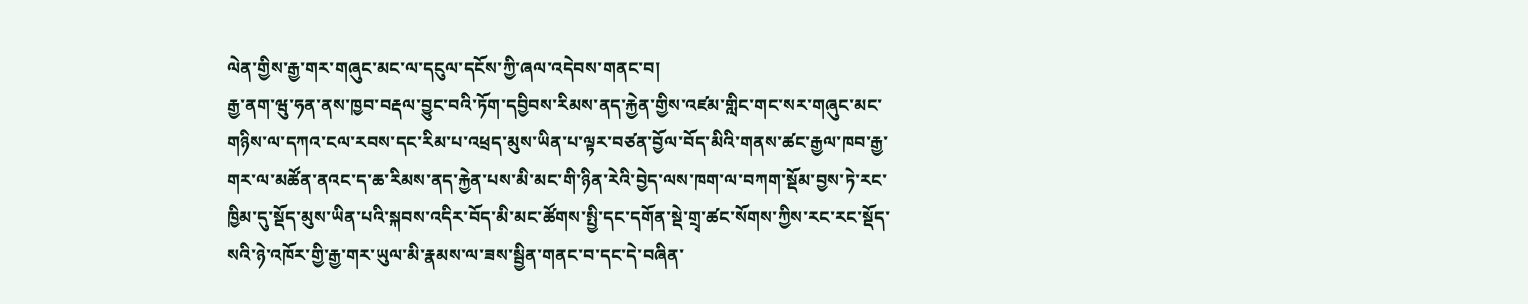ལེན་གྱིས་རྒྱ་གར་གཞུང་མང་ལ་དངུལ་དངོས་ཀྱི་ཞལ་འདེབས་གནང་བ།
རྒྱ་ནག་ཝུ་ཧན་ནས་ཁྱབ་བརྡལ་བྱུང་བའི་ཏོག་དབྱིབས་རིམས་ནད་རྐྱེན་གྱིས་འཛམ་གླིང་གང་སར་གཞུང་མང་གཉིས་ལ་དཀའ་ངལ་རབས་དང་རིམ་པ་འཕྲད་མུས་ཡིན་པ་ལྟར་བཙན་བྱོལ་བོད་མིའི་གནས་ཚང་རྒྱལ་ཁབ་རྒྱ་གར་ལ་མཚོན་ནའང་ད་ཆ་རིམས་ནད་རྐྱེན་པས་མི་མང་གི་ཉིན་རེའི་བྱེད་ལས་ཁག་ལ་བཀག་སྡོམ་བྱས་ཏེ་རང་ཁྱིམ་དུ་སྡོད་མུས་ཡིན་པའི་སྐབས་འདིར་བོད་མི་མང་ཚོགས་སྤྱི་དང་དགོན་སྡེ་གྲྭ་ཚང་སོགས་ཀྱིས་རང་རང་སྡོད་སའི་ཉེ་འཁོར་གྱི་རྒྱ་གར་ཡུལ་མི་རྣམས་ལ་ཟས་སྦྱིན་གནང་བ་དང་དེ་བཞིན་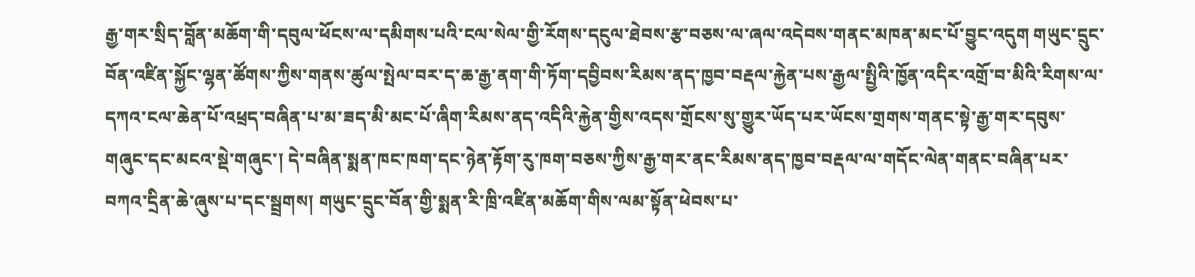རྒྱ་གར་སྲིད་བློན་མཆོག་གི་དབུལ་ཕོངས་ལ་དམིགས་པའི་ངལ་སེལ་གྱི་རོགས་དངུལ་ཐེབས་རྩ་བཅས་ལ་ཞལ་འདེབས་གནང་མཁན་མང་པོ་བྱུང་འདུག གཡུང་དྲུང་བོན་འཛིན་སྐྱོང་ལྷན་ཚོགས་ཀྱིས་གནས་ཚུལ་སྤེལ་བར་ད་ཆ་རྒྱ་ནག་གི་ཏོག་དབྱིབས་རིམས་ནད་ཁྱབ་བརྡལ་རྐྱེན་པས་རྒྱལ་སྤྱིའི་ཁྱོན་འདིར་འགྲོ་བ་མིའི་རིགས་ལ་དཀའ་ངལ་ཆེན་པོ་འཕྲད་བཞིན་པ་མ་ཟད་མི་མང་པོ་ཞིག་རིམས་ནད་འདིའི་རྐྱེན་གྱིས་འདས་གྲོངས་སུ་གྱུར་ཡོད་པར་ཡོངས་གྲགས་གནང་སྟེ་རྒྱ་གར་དབུས་གཞུང་དང་མངའ་སྡེ་གཞུང་། དེ་བཞིན་སྨན་ཁང་ཁག་དང་ཉེན་རྟོག་རུ་ཁག་བཅས་ཀྱིས་རྒྱ་གར་ནང་རིམས་ནད་ཁྱབ་བརྡལ་ལ་གདོང་ལེན་གནང་བཞིན་པར་བཀའ་དྲིན་ཆེ་ཞུས་པ་དང་སྦྲགས། གཡུང་དྲུང་བོན་གྱི་སྨན་རི་ཁྲི་འཛིན་མཆོག་གིས་ལམ་སྟོན་ཕེབས་པ་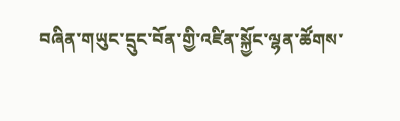བཞིན་གཡུང་དྲུང་བོན་གྱི་འཛིན་སྐྱོང་ལྷན་ཚོགས་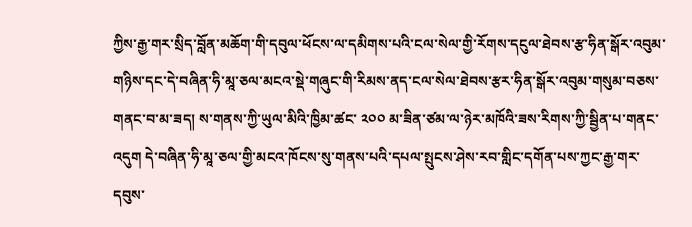ཀྱིས་རྒྱ་གར་སྲིད་བློན་མཆོག་གི་དབུལ་ཕོངས་ལ་དམིགས་པའི་ངལ་སེལ་གྱི་རོགས་དངུལ་ཐེབས་རྩ་ཧིན་སྒོར་འབུམ་གཉིས་དང་དེ་བཞིན་ཧི་མཱ་ཅལ་མངའ་སྡེ་གཞུང་གི་རིམས་ནད་ངལ་སེལ་ཐེབས་རྩར་ཧིན་སྒོར་འབུམ་གསུམ་བཅས་གནང་བ་མ་ཟད། ས་གནས་ཀྱི་ཡུལ་མིའི་ཁྱིམ་ཚང་ ༢༠༠ མ་ཟིན་ཙམ་ལ་ཉེར་མཁོའི་ཟས་རིགས་ཀྱི་སྦྱིན་པ་གནང་འདུག དེ་བཞིན་ཧི་མཱ་ཅལ་གྱི་མངའ་ཁོངས་སུ་གནས་པའི་དཔལ་སྤུངས་ཤེས་རབ་གླིང་དགོན་པས་ཀྱང་རྒྱ་གར་དབུས་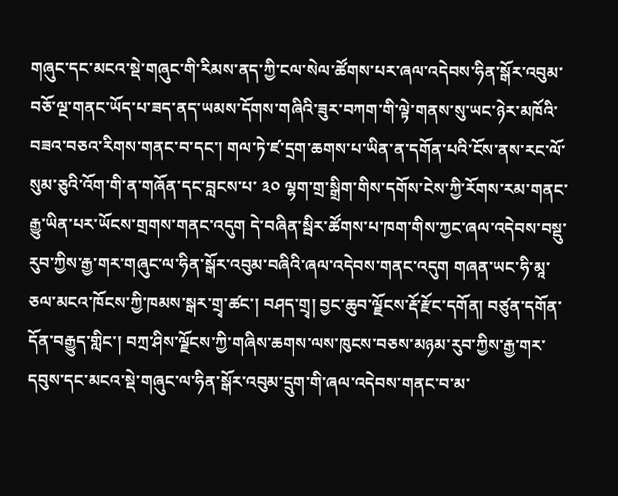གཞུང་དང་མངའ་སྡེ་གཞུང་གི་རིམས་ནད་ཀྱི་ངལ་སེལ་ཚོགས་པར་ཞལ་འདེབས་ཧིན་སྒོར་འབུམ་བཅོ་ལྔ་གནང་ཡོད་པ་ཟད་ནད་ཡམས་དོགས་གཞིའི་ཟུར་བཀག་གི་ལྟེ་གནས་སུ་ཡང་ཉེར་མཁོའི་བཟའ་བཅའ་རིགས་གནང་བ་དང་། གལ་ཏེ་ཛ་དྲག་ཆགས་པ་ཡིན་ན་དགོན་པའི་ངོས་ནས་རང་ལོ་སུམ་ཅུའི་འོག་གི་ན་གཞོན་དང་བླངས་པ་ ༣༠ ལྷག་གྲ་སྒྲིག་གིས་དགོས་ངེས་ཀྱི་རོགས་རམ་གནང་རྒྱུ་ཡིན་པར་ཡོངས་གྲགས་གནང་འདུག དེ་བཞིན་སྦིར་ཚོགས་པ་ཁག་གིས་ཀྱང་ཞལ་འདེབས་བསྡུ་རུབ་ཀྱིས་རྒྱ་གར་གཞུང་ལ་ཧིན་སྒོར་འབུམ་བཞིའི་ཞལ་འདེབས་གནང་འདུག གཞན་ཡང་ཧི་མཱ་ཅལ་མངའ་ཁོངས་ཀྱི་ཁམས་སྒར་གྲྭ་ཚང་། བཤད་གྲྭ། བྱང་ཆུབ་ལྗོངས་རྡོ་རྫོང་དགོན། བཙུན་དགོན་དོན་བརྒྱུད་གླིང་། བཀྲ་ཤིས་ལྗོངས་ཀྱི་གཞིས་ཆགས་ལས་ཁུངས་བཅས་མཉམ་རུབ་ཀྱིས་རྒྱ་གར་དབུས་དང་མངའ་སྡེ་གཞུང་ལ་ཧིན་སྒོར་འབུམ་དྲུག་གི་ཞལ་འདེབས་གནང་བ་མ་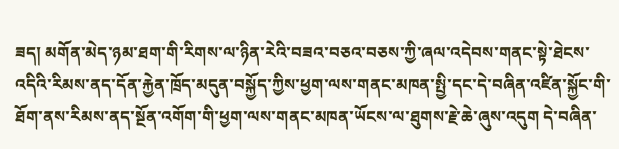ཟད། མགོན་མེད་ཉམ་ཐག་གི་རིགས་ལ་ཉིན་རེའི་བཟའ་བཅའ་བཅས་ཀྱི་ཞལ་འདེབས་གནང་སྟེ་ཐེངས་འདིའི་རིམས་ནད་དོན་རྐྱེན་ཁྲོད་མདུན་བསྐྱོད་ཀྱིས་ཕྱག་ལས་གནང་མཁན་སྤྱི་དང་དེ་བཞིན་འཛིན་སྐྱོང་གི་ཐོག་ནས་རིམས་ནད་སྔོན་འགོག་གི་ཕྱག་ལས་གནང་མཁན་ཡོངས་ལ་ཐུགས་རྗེ་ཆེ་ཞུས་འདུག དེ་བཞིན་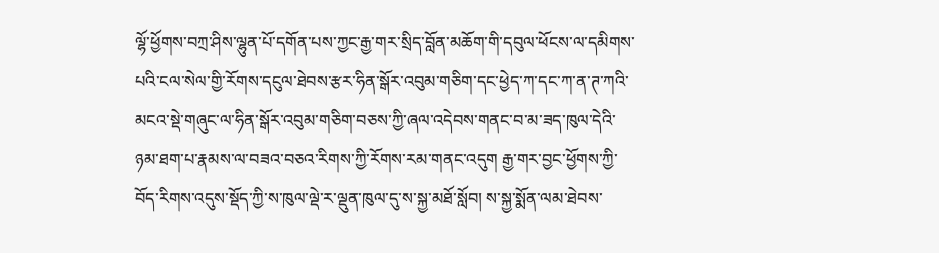ལྷོ་ཕྱོགས་བཀྲ་ཤིས་ལྷུན་པོ་དགོན་པས་ཀྱང་རྒྱ་གར་སྲིད་བློན་མཆོག་གི་དབུལ་ཕོངས་ལ་དམིགས་པའི་ངལ་སེལ་གྱི་རོགས་དངུལ་ཐེབས་རྩར་ཧིན་སྒོར་འབུམ་གཅིག་དང་ཕྱེད་ཀ་དང་ཀ་ན་ཊ་ཀའི་མངའ་སྡེ་གཞུང་ལ་ཧིན་སྒོར་འབུམ་གཅིག་བཅས་ཀྱི་ཞལ་འདེབས་གནང་བ་མ་ཟད་ཁུལ་དེའི་ཉམ་ཐག་པ་རྣམས་ལ་བཟའ་བཅའ་རིགས་ཀྱི་རོགས་རམ་གནང་འདུག རྒྱ་གར་བྱང་ཕྱོགས་ཀྱི་བོད་རིགས་འདུས་སྡོད་ཀྱི་ས་ཁུལ་ལྡེ་ར་ལྡུན་ཁུལ་དུ་ས་སྐྱ་མཐོ་སློབ། ས་སྐྱ་སྨོན་ལམ་ཐེབས་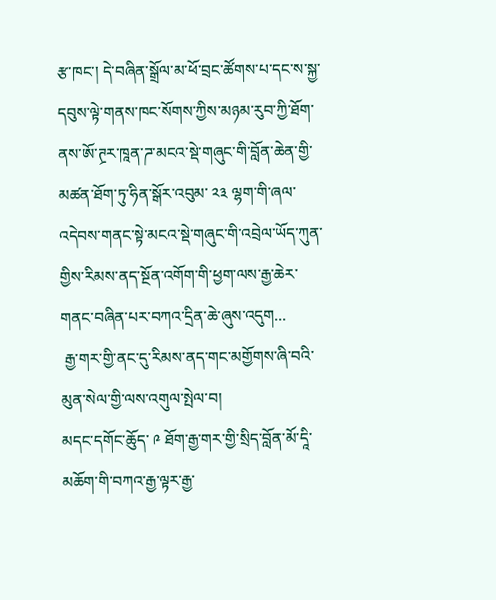རྩ་ཁང་། དེ་བཞིན་སྒྲོལ་མ་ཕོ་བྲང་ཚོགས་པ་དང་ས་སྐྱ་དབུས་ལྟེ་གནས་ཁང་སོགས་ཀྱིས་མཉམ་རུབ་ཀྱི་ཐོག་ནས་ཨོ་ཊྲར་ཁཱན་ཌ་མངའ་སྡེ་གཞུང་གི་བློན་ཆེན་གྱི་མཚན་ཐོག་ཏུ་ཧིན་སྒོར་འབུམ་ ༢༣ ལྷག་གི་ཞལ་འདེབས་གནང་སྟེ་མངའ་སྡེ་གཞུང་གི་འབྲེལ་ཡོད་ཀུན་གྱིས་རིམས་ནད་སྔོན་འགོག་གི་ཕྱག་ལས་རྒྱ་ཆེར་གནང་བཞིན་པར་བཀའ་དྲིན་ཆེ་ཞུས་འདུག...
 རྒྱ་གར་གྱི་ནང་དུ་རིམས་ནད་གང་མགྱོགས་ཞི་བའི་མུན་སེལ་གྱི་ལས་འགུལ་སྤེལ་བ།
མདང་དགོང་ཆོུད་ ༩ ཐོག་རྒྱ་གར་གྱི་སྲིད་བློན་མོ་དཱི་མཆོག་གི་བཀའ་རྒྱ་ལྟར་རྒྱ་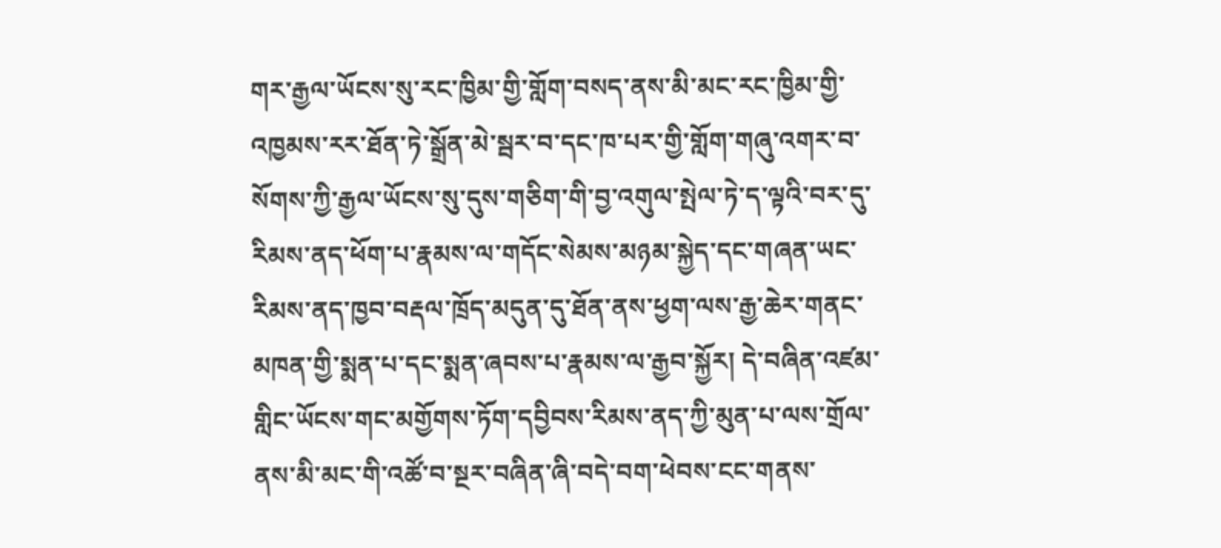གར་རྒྱལ་ཡོངས་སུ་རང་ཁྱིམ་གྱི་གློག་བསད་ནས་མི་མང་རང་ཁྱིམ་གྱི་འཁྱམས་རར་ཐོན་ཏེ་སྒྲོན་མེ་སྦར་བ་དང་ཁ་པར་གྱི་གློག་གཞུ་འགར་བ་སོགས་ཀྱི་རྒྱལ་ཡོངས་སུ་དུས་གཅིག་གི་བྱ་འགུལ་སྤེལ་ཏེ་ད་ལྟའི་བར་དུ་རིམས་ནད་ཕོག་པ་རྣམས་ལ་གདོང་སེམས་མཉམ་སྐྱེད་དང་གཞན་ཡང་རིམས་ནད་ཁྱབ་བརྡལ་ཁྲོད་མདུན་དུ་ཐོན་ནས་ཕྱག་ལས་རྒྱ་ཆེར་གནང་མཁན་གྱི་སྨན་པ་དང་སྨན་ཞབས་པ་རྣམས་ལ་རྒྱབ་སྐྱོར། དེ་བཞིན་འཛམ་གླིང་ཡོངས་གང་མགྱོགས་ཏོག་དབྱིབས་རིམས་ནད་ཀྱི་མུན་པ་ལས་གྲོལ་ནས་མི་མང་གི་འཚོ་བ་སྔར་བཞིན་ཞི་བདེ་བག་ཕེབས་ངང་གནས་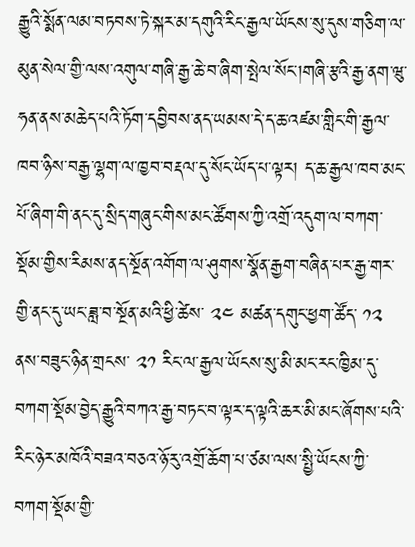རྒྱུའི་སྨོན་ལམ་བཏབས་ཏེ་སྐར་མ་དགུའི་རིང་རྒྱལ་ཡོངས་སུ་དུས་གཅིག་ལ་མུན་སེལ་གྱི་ལས་འགུལ་གཞི་རྒྱ་ཆེ་བ་ཞིག་སྤེལ་སོང་།གཞི་རྩའི་རྒྱ་ནག་ཝུ་ཧན་ནས་མཆེད་པའི་ཏོག་དབྱིབས་ནད་ཡམས་དེ་ད་ཆ་འཛམ་གླིང་གི་རྒྱལ་ཁབ་ཉིས་བརྒྱ་ལྷག་ལ་ཁྱབ་བརྡལ་དུ་སོང་ཡོད་པ་ལྟར། ད་ཆ་རྒྱལ་ཁབ་མང་པོ་ཞིག་གི་ནང་དུ་སྲིད་གཞུང་གིས་མང་ཚོགས་ཀྱི་འགྲོ་འདུག་ལ་བཀག་སྡོམ་གྱིས་རིམས་ནད་སྔོན་འགོག་ལ་ཤུགས་སྣོན་རྒྱག་བཞིན་པར་རྒྱ་གར་གྱི་ནང་དུ་ཡང་ཟླ་བ་སྔོན་མའི་ཕྱི་ཚེས་ ༢༤ མཚན་དགུང་ཕྱག་ཚོད་ ༡༢ ནས་བཟུང་ཉིན་གྲངས་ ༢༡ རིང་ལ་རྒྱལ་ཡོངས་སུ་མི་མང་རང་ཁྱིམ་དུ་བཀག་སྡོམ་བྱེད་རྒྱུའི་བཀའ་རྒྱ་བཏང་བ་ལྟར་ད་ལྟའི་ཆར་མི་མང་ཞོགས་པའི་རིང་ཉེར་མཁོའི་བཟའ་བཅའ་ཉོ་རུ་འགྲོ་ཆོག་པ་ཙམ་ལས་སྤྱི་ཡོངས་ཀྱི་བཀག་སྡོམ་གྱི་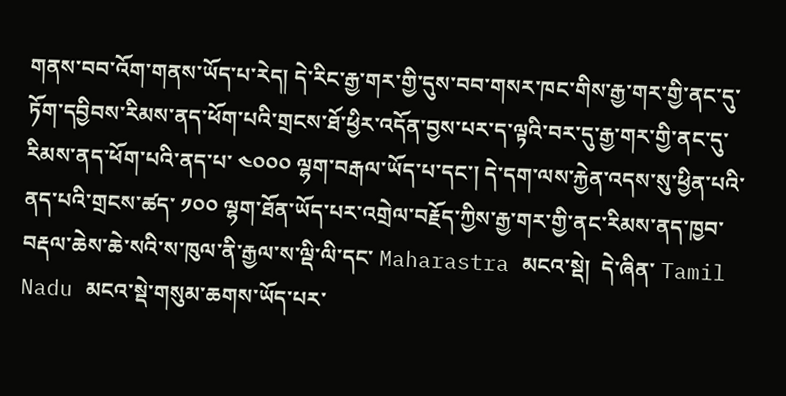གནས་བབ་འོག་གནས་ཡོད་པ་རེད། དེ་རིང་རྒྱ་གར་གྱི་དུས་བབ་གསར་ཁང་གིས་རྒྱ་གར་གྱི་ནང་དུ་ཏོག་དབྱིབས་རིམས་ནད་ཕོག་པའི་གྲངས་ཐོ་ཕྱིར་འདོན་བྱས་པར་ད་ལྟའི་བར་དུ་རྒྱ་གར་གྱི་ནང་དུ་རིམས་ནད་ཕོག་པའི་ནད་པ་ ༤༠༠༠ ལྷག་བརྒལ་ཡོད་པ་དང་། དེ་དག་ལས་རྐྱེན་འདས་སུ་ཕྱིན་པའི་ནད་པའི་གྲངས་ཚད་ ༡༠༠ ལྷག་ཐོན་ཡོད་པར་འགྲེལ་བརྗོད་ཀྱིས་རྒྱ་གར་གྱི་ནང་རིམས་ནད་ཁྱབ་བརྡལ་ཆེས་ཆེ་སའི་ས་ཁུལ་ནི་རྒྱལ་ས་ལྡི་ལི་དང་ Maharastra མངའ་སྡེ།  དེ་ཞིན་ Tamil Nadu མངའ་སྡེ་གསུམ་ཆགས་ཡོད་པར་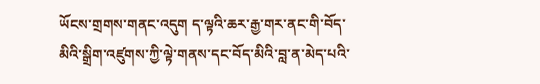ཡོངས་གྲགས་གནང་འདུག ད་ལྟའི་ཆར་རྒྱ་གར་ནང་གི་བོད་མིའི་སྒྲིག་འཛུགས་ཀྱི་ལྟེ་གནས་དང་བོད་མིའི་བླ་ན་མེད་པའི་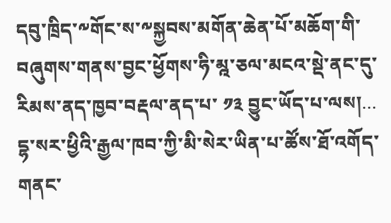དབུ་ཁྲིད་༸གོང་ས་༸སྐྱབས་མགོན་ཆེན་པོ་མཆོག་གི་བཞུགས་གནས་བྱང་ཕྱོགས་ཧི་མྰ་ཅལ་མངའ་སྡེ་ནང་དུ་རིམས་ནད་ཁྱབ་བརྡལ་ནད་པ་ ༡༣ བྱུང་ཡོད་པ་ལས།...
དྷ་སར་ཕྱིའི་རྒྱལ་ཁབ་ཀྱི་མི་སེར་ཡིན་པ་ཚོས་ཐོ་འགོད་གནང་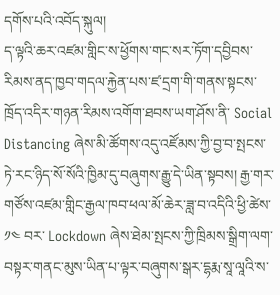དགོས་པའི་འབོད་སྐུལ།
ད་ལྟའི་ཆར་འཛམ་གླིང་ས་ཕྱོགས་གང་སར་ཏོག་དབྱིབས་རིམས་ནད་ཁྱབ་གདལ་རྐྱེན་པས་ཛ་དྲག་གི་གནས་སྟངས་ཁྲོད་འདིར་གཉན་རིམས་འགོག་ཐབས་ཡག་ཤོས་ནི་ Social Distancing ཞེས་མི་ཚོགས་འདུ་འཛོམས་ཀྱི་བྱ་བ་སྤངས་ཏེ་རང་ཉིད་སོ་སོའི་ཁྱིམ་དུ་བཞུགས་རྒྱུ་དེ་ཡིན་སྟབས། རྒྱ་གར་གཙོས་འཛམ་གླིང་རྒྱལ་ཁབ་ཕལ་མོ་ཆེར་ཟླ་བ་འདིའི་ཕྱི་ཚེས་ ༡༤ བར་ Lockdown ཞེས་ཐེམ་སྤངས་ཀྱི་ཁྲིམས་སྒྲིག་ལག་བསྟར་གནང་མུས་ཡིན་པ་ལྟར་བཞུགས་སྒར་དྷརྨ་སཱ་ལཱའི་ས་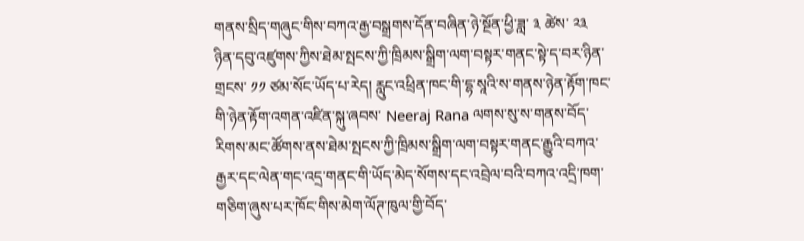གནས་སྲིད་གཞུང་གིས་བཀའ་རྒྱ་བསྒྲགས་དོན་བཞིན་ཉེ་སྔོན་ཕྱི་ཟླ་ ༣ ཚེས་ ༢༣ ཉིན་དབུ་འཛུགས་ཀྱིས་ཐེམ་སྤངས་ཀྱི་ཁྲིམས་སྒྲིག་ལག་བསྟར་གནང་སྟེ་ད་བར་ཉིན་གྲངས་ ༡༡ ཙམ་སོང་ཡོད་པ་རེད། རླུང་འཕྲིན་ཁང་གི་དྷ་སཱའི་ས་གནས་ཉེན་རྟོག་ཁང་གི་ཉེན་རྟོག་འགན་འཛིན་སྐུ་ཞབས་ Neeraj Rana ལགས་སུ་ས་གནས་བོད་རིགས་མང་ཚོགས་ནས་ཐེམ་སྤངས་ཀྱི་ཁྲིམས་སྒྲིག་ལག་བསྟར་གནང་རྒྱུའི་བཀའ་རྒྱར་དང་ལེན་གང་འདྲ་གནང་གི་ཡོད་མེད་སོགས་དང་འབྲེལ་བའི་བཀའ་འདྲི་ཁག་གཅིག་ཞུས་པར་ཁོང་གིས་མེག་ལོཊ་ཁུལ་གྱི་བོད་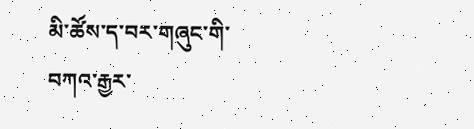མི་ཚོས་ད་བར་གཞུང་གི་བཀའ་རྒྱར་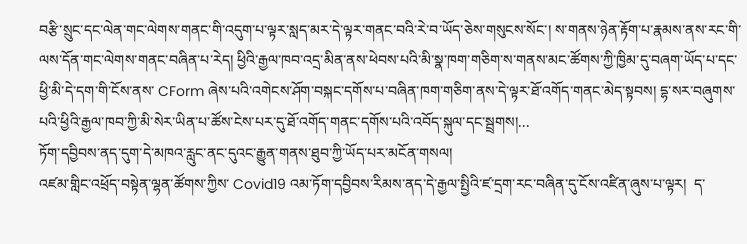བརྩི་སྲུང་དང་ལེན་གང་ལེགས་གནང་གི་འདུག་པ་ལྟར་སླད་མར་དེ་ལྟར་གནང་བའི་རེ་བ་ཡོད་ཅེས་གསུངས་སོང་། ས་གནས་ཉེན་རྟོག་པ་རྣམས་ནས་རང་གི་ལས་དོན་གང་ལེགས་གནང་བཞིན་པ་རེད། ཕྱིའི་རྒྱལ་ཁབ་འདྲ་མིན་ནས་ཕེབས་པའི་མི་སྣ་ཁག་གཅིག་ས་གནས་མང་ཚོགས་ཀྱི་ཁྱིམ་དུ་བཞག་ཡོད་པ་དང་ཕྱི་མི་དེ་དག་གི་ངོས་ནས་ CForm ཞེས་པའི་འགེངས་ཤོག་བསྐང་དགོས་པ་བཞིན་ཁག་གཅིག་ནས་དེ་ལྟར་ཐོ་འགོད་གནང་མེད་སྟབས། དྷ་སར་བཞུགས་པའི་ཕྱིའི་རྒྱལ་ཁབ་ཀྱི་མི་སེར་ཡིན་པ་ཚོས་ངེས་པར་དུ་ཐོ་འགོད་གནང་དགོས་པའི་འབོད་སྐུལ་དང་སྦྲགས།...
ཏོག་དབྱིབས་ནད་དུག་དེ་མཁའ་རླུང་ནང་དུའང་རྒྱུན་གནས་ཐུབ་ཀྱི་ཡོད་པར་མངོན་གསལ།
འཛམ་གླིང་འཕྲོད་བསྟེན་ལྷན་ཚོགས་ཀྱིས་ Covid19 འམ་ཏོག་དབྱིབས་རིམས་ནད་དེ་རྒྱལ་སྤྱིའི་ཛ་དྲག་རང་བཞིན་དུ་ངོས་འཛིན་ཞུས་པ་ལྟར།  ད་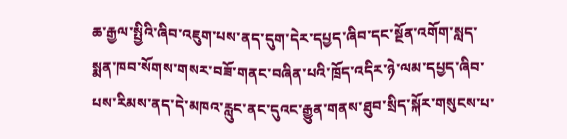ཆ་རྒྱལ་སྤྱིའི་ཞིབ་འཇུག་པས་ནད་དུག་དེར་དཔྱད་ཞིབ་དང་སྔོན་འགོག་སླད་སྨན་ཁབ་སོགས་གསར་བཟོ་གནང་བཞིན་པའི་ཁྲོད་འདིར་ཉེ་ལམ་དཔྱད་ཞིབ་པས་རིམས་ནད་དེ་མཁའ་རླུང་ནང་དུའང་རྒྱུན་གནས་ཐུབ་སྲིད་སྐོར་གསུངས་པ་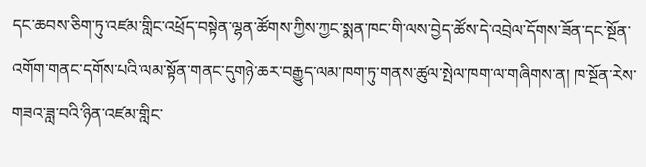དང་ཆབས་ཅིག་ཏུ་འཛམ་གླིང་འཕྲོད་བསྟེན་ལྷན་ཚོགས་ཀྱིས་ཀྱང་སྨན་ཁང་གི་ལས་བྱེད་ཚོས་དེ་འབྲེལ་དོགས་ཟོན་དང་སྔོན་འགོག་གནང་དགོས་པའི་ལམ་སྟོན་གནང་དུགཉེ་ཆར་བརྒྱུད་ལམ་ཁག་ཏུ་གནས་ཚུལ་སྤེལ་ཁག་ལ་གཞིགས་ན། ཁ་སྔོན་རེས་གཟའ་ཟླ་བའི་ཉིན་འཛམ་གླིང་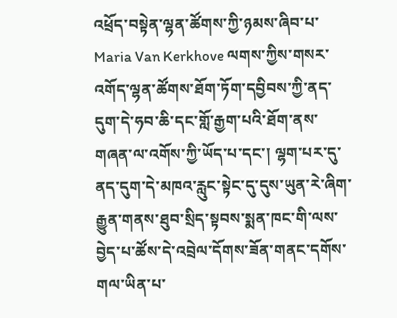འཕྲོད་བསྟེན་ལྷན་ཚོགས་ཀྱི་ཉམས་ཞིབ་པ་ Maria Van Kerkhove ལགས་ཀྱིས་གསར་འགོད་ལྷན་ཚོགས་ཐོག་ཏོག་དབྱིབས་ཀྱི་ནད་དུག་དེ་ཧབ་ཆི་དང་གློ་རྒྱག་པའི་ཐོག་ནས་གཞན་ལ་འགོས་ཀྱི་ཡོད་པ་དང་། ལྷག་པར་དུ་ནད་དུག་དེ་མཁའ་རླུང་སྟེང་དུ་དུས་ཡུན་རེ་ཞིག་རྒྱུན་གནས་ཐུབ་སྲིད་སྟབས་སྨན་ཁང་གི་ལས་བྱེད་པ་ཚོས་དེ་འབྲེལ་དོགས་ཟོན་གནང་དགོས་གལ་ཡིན་པ་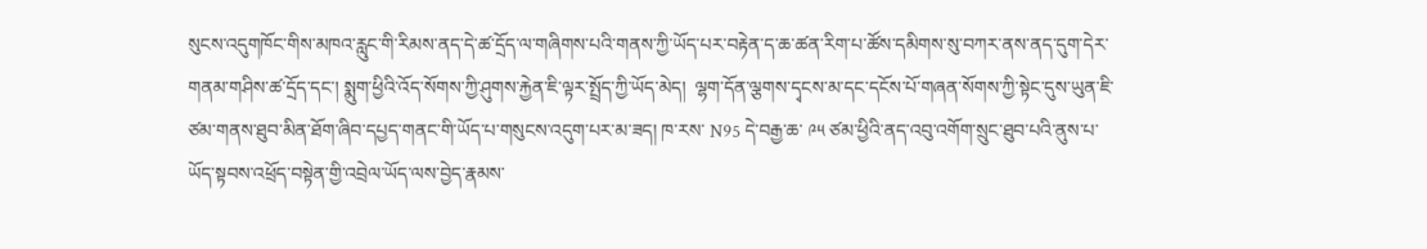སུངས་འདུགཁོང་གིས་མཁའ་རླུང་གི་རིམས་ནད་དེ་ཚ་དྲོད་ལ་གཞིགས་པའི་གནས་ཀྱི་ཡོད་པར་བརྟེན་ད་ཆ་ཚན་རིག་པ་ཚོས་དམིགས་སུ་བཀར་ནས་ནད་དུག་དེར་གནམ་གཤིས་ཚ་དྲོད་དང་། སྨུག་ཕྱིའི་འོད་སོགས་ཀྱི་ཤུགས་རྐྱེན་ཇི་ལྟར་སྤྲོད་ཀྱི་ཡོད་མེད།  ལྷག་དོན་ལྕགས་དྭངས་མ་དང་དངོས་པོ་གཞན་སོགས་ཀྱི་སྟེང་དུས་ཡུན་ཇི་ཙམ་གནས་ཐུབ་མིན་ཐོག་ཞིབ་དཔྱད་གནང་གི་ཡོད་པ་གསུངས་འདུག་པར་མ་ཟད། ཁ་རས་ N95 དེ་བརྒྱ་ཆ་ ༩༥ ཙམ་ཕྱིའི་ནད་འབུ་འགོག་སྲུང་ཐུབ་པའི་ནུས་པ་ཡོད་སྟབས་འཕྲོད་བསྟེན་གྱི་འབྲེལ་ཡོད་ལས་བྱེད་རྣམས་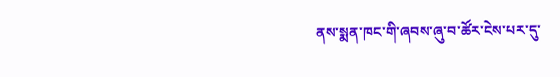ནས་སྨན་ཁང་གི་ཞབས་ཞུ་བ་ཚོར་ངེས་པར་དུ་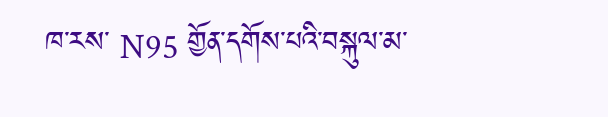ཁ་རས་ N95 གྱོན་དགོས་པའི་བསྐུལ་མ་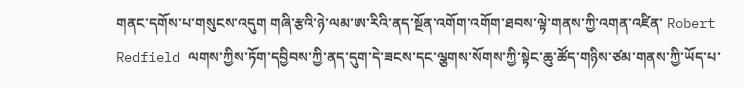གནང་དགོས་པ་གསུངས་འདུག གཞི་རྩའི་ཉེ་ལམ་ཨ་རིའི་ནད་སྔོན་འགོག་འགོག་ཐབས་ལྟེ་གནས་ཀྱི་འགན་འཛིན་ Robert Redfield ལགས་ཀྱིས་ཏོག་དབྱིབས་ཀྱི་ནད་དུག་དེ་ཟངས་དང་ལྕགས་སོགས་ཀྱི་སྟེང་ཆུ་ཚོད་གཉིས་ཙམ་གནས་ཀྱི་ཡོད་པ་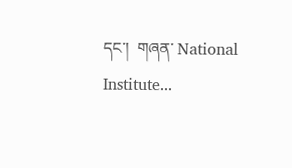དང་།  གཞན་ National Institute...